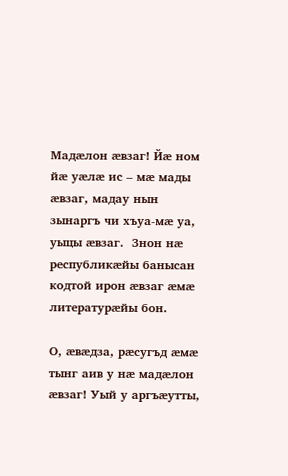Мадæлон æвзаг! Йæ ном йæ уæлæ ис – мæ мады æвзаг, мадау нын зынаргъ чи хъуа-мæ уа, уыцы æвзаг.  Знон нæ республикæйы банысан кодтой ирон æвзаг æмæ литературæйы бон.

О, æвæдза, рæсугъд æмæ тынг аив у нæ мадæлон æвзаг! Уый у аргъæутты,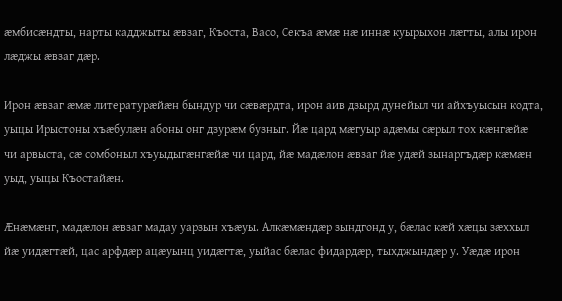æмбисæндты, нарты кадджыты æвзаг, Къоста, Васо, Секъа æмæ нæ иннæ куырыхон лæгты, алы ирон лæджы æвзаг дæр.

Ирон æвзаг æмæ литературæйæн бындур чи сæвæрдта, ирон аив дзырд дунейыл чи айхъуысын кодта, уыцы Ирыстоны хъæбулæн абоны онг дзурæм бузныг. Йæ цард мæгуыр адæмы сæрыл тох кæнгæйæ чи арвыста, сæ сомбоныл хъуыдыгæнгæйæ чи цард, йæ мадæлон æвзаг йæ удæй зынаргъдæр кæмæн уыд, уыцы Къостайæн.

Æнæмæнг, мадæлон æвзаг мадау уарзын хъæуы. Алкæмæндæр зындгонд у, бæлас кæй хæцы зæххыл йæ уидæгтæй, цас арфдæр ацæуынц уидæгтæ, уыйас бæлас фидардæр, тыхджындæр у. Уæдæ ирон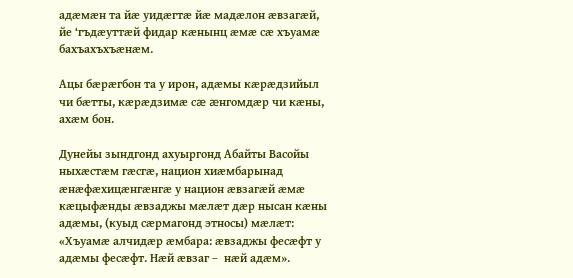адæмæн та йæ уидæгтæ йæ мадæлон æвзагæй, йе ‘гъдæуттæй фидар кæнынц æмæ сæ хъуамæ бахъахъхъæнæм.

Ацы бæрæгбон та у ирон, адæмы кæрæдзийыл чи бæтты, кæрæдзимæ сæ æнгомдæр чи кæны, ахæм бон.

Дунейы зындгонд ахуыргонд Абайты Васойы ныхæстæм гæсгæ, национ хиæмбарынад æнæфæхицæнгæнгæ у национ æвзагæй æмæ кæцыфæнды æвзаджы мæлæт дæр нысан кæны адæмы, (куыд сæрмагонд этносы) мæлæт: «Хъуамæ алчидæр æмбара: æвзаджы фесæфт у адæмы фесæфт. Нæй æвзаг –  нæй адæм».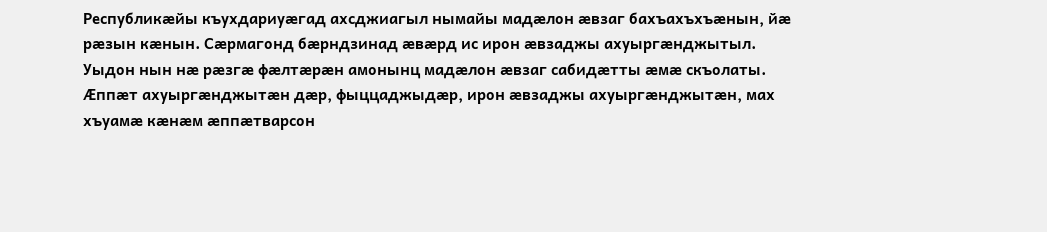Республикæйы къухдариуæгад ахсджиагыл нымайы мадæлон æвзаг бахъахъхъæнын, йæ рæзын кæнын. Сæрмагонд бæрндзинад æвæрд ис ирон æвзаджы ахуыргæнджытыл. Уыдон нын нæ рæзгæ фæлтæрæн амонынц мадæлон æвзаг сабидæтты æмæ скъолаты. Æппæт ахуыргæнджытæн дæр, фыццаджыдæр, ирон æвзаджы ахуыргæнджытæн, мах хъуамæ кæнæм æппæтварсон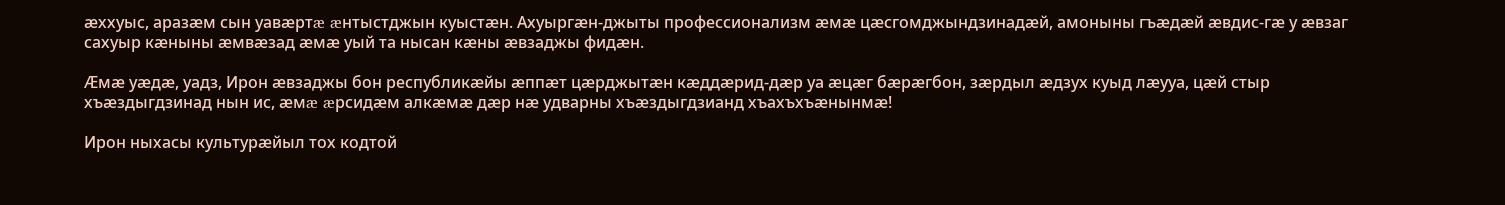æххуыс, аразæм сын уавæртæ æнтыстджын куыстæн. Ахуыргæн-джыты профессионализм æмæ цæсгомджындзинадæй, амоныны гъæдæй æвдис-гæ у æвзаг сахуыр кæныны æмвæзад æмæ уый та нысан кæны æвзаджы фидæн.

Æмæ уæдæ, уадз, Ирон æвзаджы бон республикæйы æппæт цæрджытæн кæддæрид-дæр уа æцæг бæрæгбон, зæрдыл æдзух куыд лæууа, цæй стыр хъæздыгдзинад нын ис, æмæ æрсидæм алкæмæ дæр нæ удварны хъæздыгдзианд хъахъхъæнынмæ!

Ирон ныхасы культурæйыл тох кодтой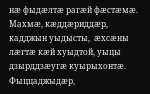нæ фыдæлтæ рагæй фæстæмæ. Махмæ, кæддæриддæр, кадджын уыдысты,  æхсæны лæгтæ кæй хуыдтой, уыцы дзырддзæугæ куырыхонтæ. Фыццаджыдæр,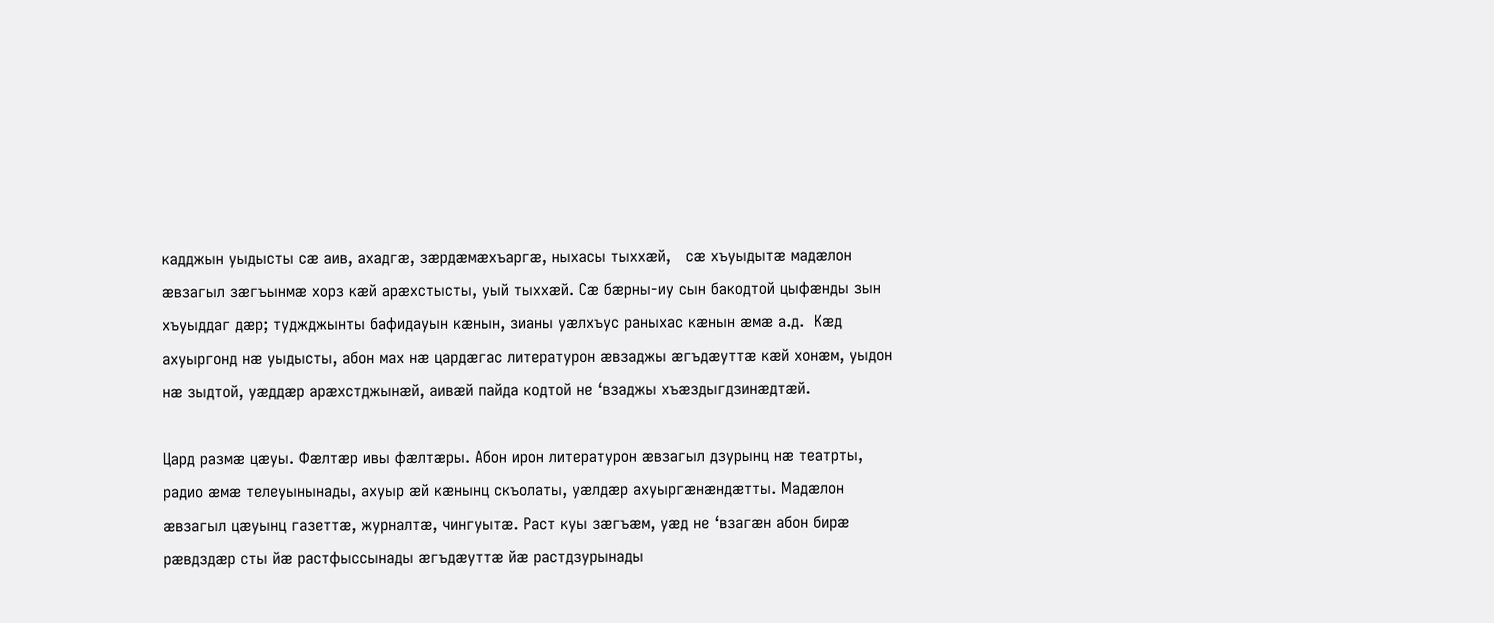кадджын уыдысты сæ аив, ахадгæ, зæрдæмæхъаргæ, ныхасы тыххæй,   сæ хъуыдытæ мадæлон æвзагыл зæгъынмæ хорз кæй арæхстысты, уый тыххæй. Сæ бæрны-иу сын бакодтой цыфæнды зын хъуыддаг дæр; туджджынты бафидауын кæнын, зианы уæлхъус раныхас кæнын æмæ а.д.  Кæд ахуыргонд нæ уыдысты, абон мах нæ цардæгас литературон æвзаджы æгъдæуттæ кæй хонæм, уыдон нæ зыдтой, уæддæр арæхстджынæй, аивæй пайда кодтой не ‘взаджы хъæздыгдзинæдтæй.

Цард размæ цæуы. Фæлтæр ивы фæлтæры. Абон ирон литературон æвзагыл дзурынц нæ театрты, радио æмæ телеуынынады, ахуыр æй кæнынц скъолаты, уæлдæр ахуыргæнæндæтты. Мадæлон æвзагыл цæуынц газеттæ, журналтæ, чингуытæ. Раст куы зæгъæм, уæд не ‘взагæн абон бирæ рæвдздæр сты йæ растфыссынады æгъдæуттæ йæ растдзурынады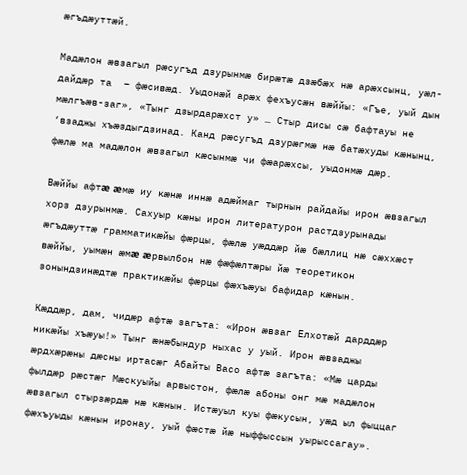æгъдæуттæй.

Мадæлон æвзагыл рæсугъд дзурынмæ бирæтæ дзæбæх нæ арæхсынц, уæл-дайдæр та  – фæсивæд. Уыдонæй арæх фехъусæн вæййы: «Гъе, уый дын мæлгъæв-заг», «Тынг дзырдарæхст у» … Стыр дисы сæ бафтауы не ‘взаджы хъæздыгдзинад. Канд рæсугъд дзурæгмæ нæ батæхуды кæнынц, фæлæ ма мадæлон æвзагыл кæсынмæ чи фæарæхсы, уыдонмæ дæр.

Вæййы афтæ æмæ иу кæнæ иннæ адæймаг тырнын райдайы ирон æвзагыл хорз дзурынмæ. Сахуыр кæны ирон литературон растдзурынады æгъдæуттæ грамматикæйы фæрцы, фæлæ уæддæр йæ бæллиц нæ сæххæст вæййы, уымæн æмæ æрвылбон нæ фæфæлтæры йæ теоретикон зонындзинæдтæ практикæйы фæрцы фæхъæуы бафидар кæнын.

Кæддæр, дам, чидæр афтæ загъта: «Ирон æвзаг Елхотæй дарддæр никæйы хъæуы!» Тынг æнæбындур ныхас у уый. Ирон æвзаджы æрдхæрæны дæсны иртасæг Абайты Васо афтæ загъта: «Мæ царды фылдæр рæстæг Мæскуыйы арвыстон, фæлæ абоны онг мæ мадæлон æвзагыл стырзæрдæ нæ кæнын. Истæуыл куы фæкусын, уæд ыл фыццаг фæхъуыды кæнын иронау, уый фæстæ йæ ныффыссын уырыссагау».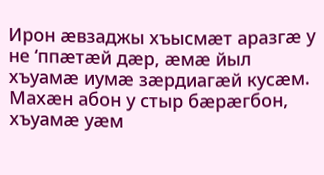Ирон æвзаджы хъысмæт аразгæ у не ‘ппæтæй дæр, æмæ йыл хъуамæ иумæ зæрдиагæй кусæм. Махæн абон у стыр бæрæгбон, хъуамæ уæм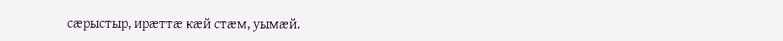сæрыстыр, ирæттæ кæй стæм, уымæй.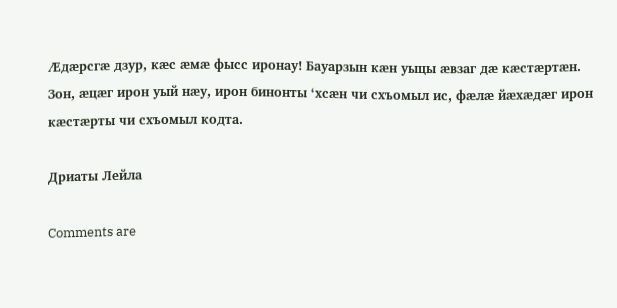Æдæрсгæ дзур, кæс æмæ фысс иронау! Бауарзын кæн уыцы æвзаг дæ кæстæртæн. Зон, æцæг ирон уый нæу, ирон бинонты ‘хсæн чи схъомыл ис, фæлæ йæхæдæг ирон кæстæрты чи схъомыл кодта.

Дриаты Лейла

Comments are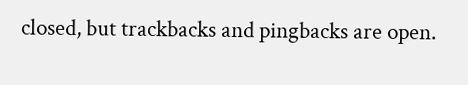closed, but trackbacks and pingbacks are open.